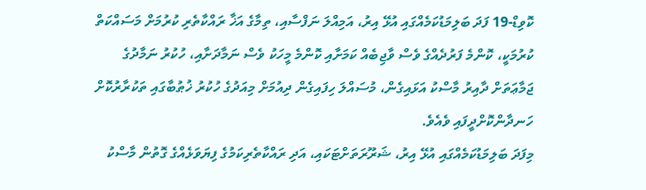ކޮވިޑް-19 ފަދަ ބަލިމަޑުކަމެއްގައި އުޅޭ އިރު، އަމިއްލަ ނަފްސާއި، ތިމާގެ އަޚާ ރައްކާތެރި ކުރުމަށް މަސައްކަތް ކުރުމަކީ، ކޮންމެ ފަރުދެއްގެ ވެސް ވާޖިބެއް ކަމަށާއި ކޮންމެ މީހަކު ވެސް ނަމާދަށާއި، ހުކުރު ނަމާދުގެ ޖަމާޢަތަށް ދާއިރު މާސްކު އަޅައިގެން، މުސައްލަ ހިފައިގެން ދިއުމަށް މިއަދުގެ ހުކުރު ޚުޠުބާގައި ތަކުރާރުކޮށް ހަނދާންކޮށްދީފައި ވެއެވެ.
މިފަދަ ބަލިމަޑުކަމެއްގައި އުޅޭ އިރު، ޝަރޫރަތަށްޓަކައި، އަދި ރައްކާތެރިކަމުގެ ފިޔަވަޅެއްގެ ގޮތުން މާސްކު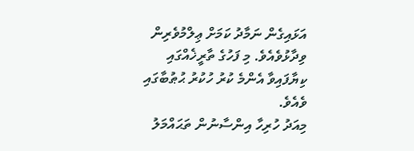އަޅައިގެން ނަމާދު ކަމަށް ޢިލްމުވެރިން ވިދާޅުވެއެވެ. މި ފަހުގެ ތާރީޚެއްގައި ކިޔާފައިވާ އެންމެ ކުރު ހުކުރު ޙުޠުބާގައި ވެއެވެ.
މިއަދު ހުރިހާ އިންސާނުން ތަޙައްމަލު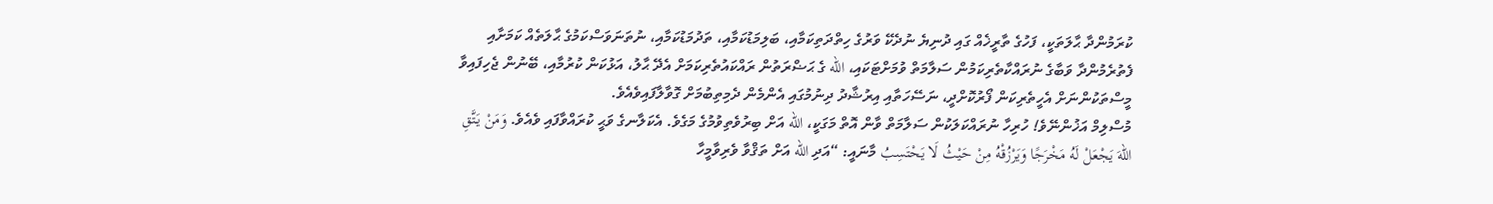ކުރަމުންދާ ޙާލަތަކީ، ފަހުގެ ތާރީޚެއް ގައި ދުނިޔެ ނުދެކޭ ވަރުގެ ހިތްދަތިކަމާއި، ބަލިމަޑުކަމާއި، ތަދުމަޑުކަމާއި، ނުތަނަވަސްކަމުގެ ޙާލަތެއް ކަމަށާއި ފެތުރެމުންދާ ވަބާގެ ނުރައްކާތެރިކަމުން ސަލާމަތް ވުމަށްޓަކައި، الله ގެ ޙަޟްރަތުން ރައްކައުތެރިކަމަށް އެދޭ ޙާލު، އަޅުކަން ކުރުމާއި، ބޭނުން ޖެހިފައިވާ މީސްތަކުންނަށް އެހީތެރިކަން ފޯރުކޮށްދީ، ނަސޭހަތާއި އިރުޝާދު ދިނުމުގައި އެންމެން ދެމިތިބުމަށް ގޮވާލާފައިވެއެވެ.
މުސްލިމް އަޚުންނޭވެ! ހުރިހާ ނުރައްކަލަކުން ސަލާމަތް ވާން އޮތް މަގަކީ، الله އަށް ބިރުވެތިވުމުގެ މަގެވެ. އެކަލާނގެ ވަޙީ ކުރައްވާފައި ވެއެވެ. وَمَنْ يَتَّقِ اللهَ يَجْعَلْ لَهُ مَخْرَجًا وَيَرْزُقْهُ مِنْ حَيْثُ لَا يَحْتَسِبُ މާނައީ: “އަދި الله އަށް ތަޤްވާ ވެރިވާމީހާ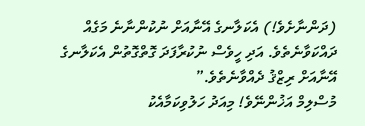(ދަންނާށެވެ!) އެކަލާނގެ އޭނާއަށް ނުކުންނާނެ މަގެއް ދައްކަވާނެތެވެ. އަދި ހީވެސް ނުކުރާފަދަ ގޮތްގޮތުން އެކަލާނގެ އޭނާއަށް ރިޒްޤު ދެއްވާނެތެވެ.”
މުސްލިމް އަޚުންނޭވެ! މިއަދު ހަލުވިކަމާއެކު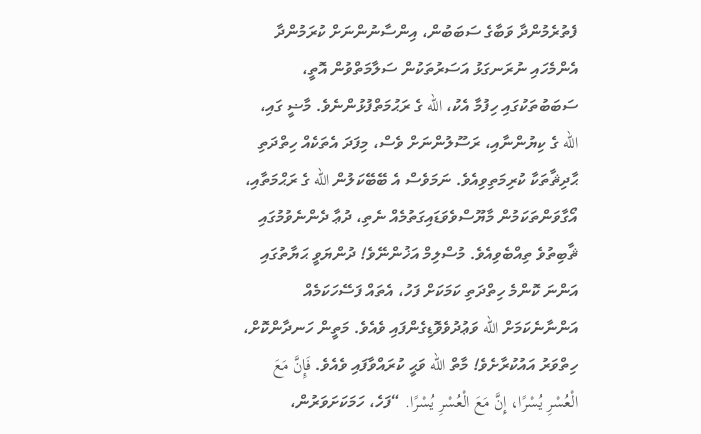ފެތުރެމުންދާ ވަބާގެ ސަބަބުން، އިންސާނުންނަށް ކުރަމުންދާ އެންމެހައި ނުރަނގަޅު އަސަރުތަކުން ސަލާމަތްވުން އޮތީ، ސަބަބުތަކުގައި ހިފުމާ އެކު، الله ގެ ރަޙުމަތްފުޅުންނެވެ. މާޟީ ގައި، الله ގެ ކިޔުންނާއި، ރަސޫލުންނަށް ވެސް، މިފަދަ އެތަކެއް ހިތްދަތި ޙާދިޘާތަކާ ކުރިމަތިވިއެވެ. ނަމަވެސް އެ ބޭބޭކަލުން الله ގެ ރަޙްމަތާއި، އޯގާވަންތަކަމުން މާޔޫސްވެވަޑައިގަތުމެއް ނެތި، ދުޢާ ދެންނެވުމުގައި ޘާބިތުވެ ތިއްބެވިއެވެ. މުސްލިމް އަޚުންނޭވެ! ދުންޔަވީ ޙަޔާތުގައި އަންނަ ކޮންމެ ހިތްދަތި ކަމަކަށް ފަހު، އެތައް ފަސޭހަކަމެއް އަންނާނެކަމަށް الله ވަޢުދުވެވޮޑިގެންފައި ވެއެވެ. މަތީން ހަނދާންކޮށް، ހިތްވަރު އައުކުރާށެވެ! މާތް الله ވަޙީ ކުރައްވާފައި ވެއެވެ. فَإِنَّ مَعَ الْعُسْرِ يُسْرًا، إِنَّ مَعَ الْعُسْرِ يُسْرًا. “ފަހެ، ހަމަކަށަވަރުން،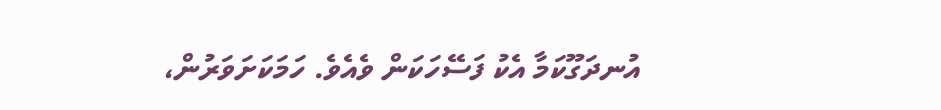އުނދަގޫކަމާ އެކު ފަސޭހަކަން ވެއެވެ. ހަމަކަށަވަރުން،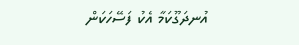އުނދަގޫކަމާ އެކު ފަސޭހަކަން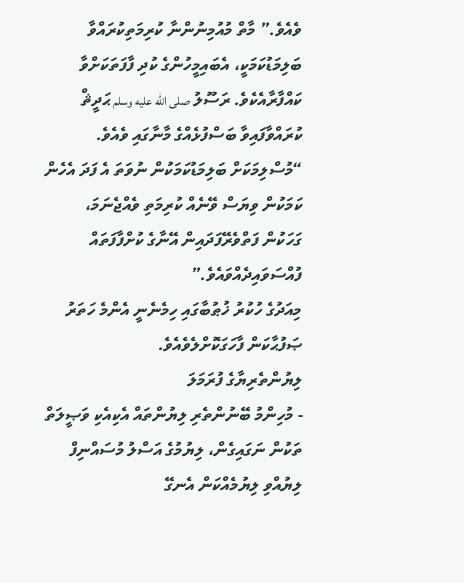ވެއެވެ.” މާތް މުއުމިނުންނާ ކުރިމަތިކުރައްވާ ބަލިމަޑުކަމަކީ، އެބައިމީހުންގެ ކުދި ފާފަތަކަށްވާ ކައްފާރާއެކެވެ. ރަސޫލު صلى الله عليه وسلم ޙަދީޘް ކުރައްވާފައިވާ ބަސްފުޅެއްގެ މާނާގައި ވެއެވެ. “މުސްލިމަކަށް ބަލިމަޑުކަމަކުން ނުވަތަ އެ ފަދަ އެހެން ކަމަކުން ވިޔަސް ވޭނެއް ކުރިމަތި ވެއްޖެނަމަ، ގަހަކުން ފަތްވެރޭފަދައިން އޭނާގެ ކުށްފާފަތައް ފުއްސަވައިދެއްވައެވެ.”
މިއަދުގެ ހުކުރު ޚުޠުބާގައި ހިމެނެނީ އެންމެ ހަތަރު ޞަފުޙާކަން ފާހަގަކޮށްލެވެއެވެ.
ލިޔުންތެރިޔާގެ ފުރަމަލަ
- މުހިންމު ބޭނުންތެރި ލިޔުންތައް އެކިއެކި ވަޞީލަތް ތަކުން ނަގައިގެން، ލިޔުމުގެ އަސްލު މުސައްނިފް ލިޔުއްވި ލިޔުމެއްކަން އެނގޭ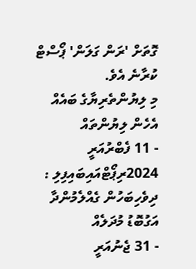ގޮތަށް 'ރަން ގަލަން' ޕޯސްޓް ކުރާނެ އެވެ.
މި ލިޔުންތެރިޔާގެ ބައެއް އެހެން ލިޔުންތައް
- 11 ފެބްރުއަރީ 2024ރިޕޯޓްއައިބައިފިލި : ދިވެހިބަހުން ގެއްލެމުންދާ އަގުބޮޑު މުދަލެއް
- 31 ޖެނުއަރީ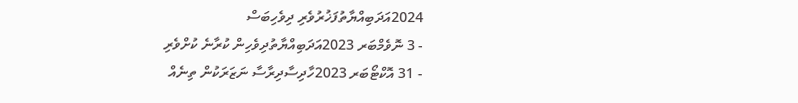2024އަދަބިއްޔާތުފަޚުރުވެރި ދިވެހިބަސް
- 3 ނޮވެމްބަރ 2023އަދަބިއްޔާތުދިވެހިން ކުރާނެ ކުށްވެރި
- 31 އޮކްޓޯބަރ 2023ހާދިސާދިރާސާ ނަޒަރަކުން ތިނެއް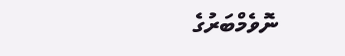ނޮވެމްބަރުގެ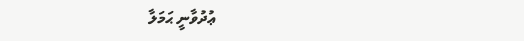ޢުދުވާނީ ޙަމަލާ